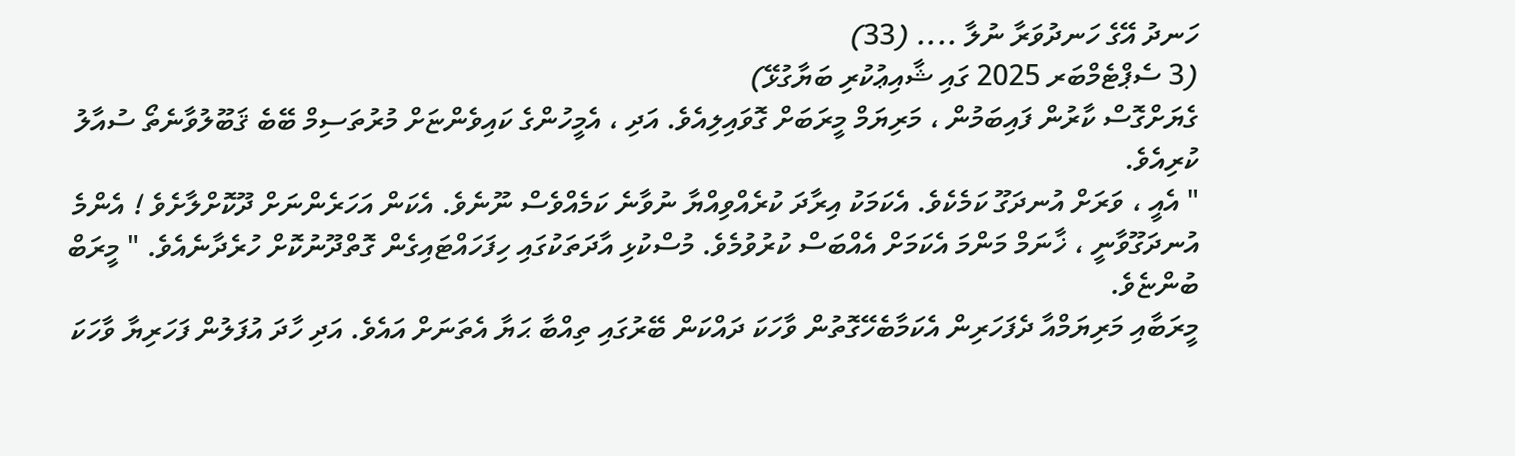ހަނދު އޭގެ ހަނދުވަރާ ނުލާ .... (33)
(3 ސެޕްޓެމްބަރ 2025 ގައި ޝާއިޢުކުރި ބަޔާގުޅޭ)
ގެޔަށްގޮސް ކާރުން ފައިބަމުން ، މަރިޔަމް މީރަބަށް ގޮވައިލިއެވެ. އަދި ، އެމީހުންގެ ކައިވެންޏަށް މުރުތަސިމް ބޭބެ ޤަބޫލުވާނެތޯ ސުއާލު ކުރިއެވެ.
" އެއީ ، ވަރަށް އުނދަގޫ ކަމެކެވެ. އެކަމަކު އިރާދަ ކުރެއްވިއްޔާ ނުވާނެ ކަމެއްވެސް ނޫނެވެ. އެކަން އަހަރެންނަށް ދޫކޮށްލާށެވެ ! އެންމެ އުނދަގޫވާނީ ، ޚާނަމް މަންމަ އެކަމަށް އެއްބަސް ކުރުވުމެވެ. މުސްކުޅި އާދަތަކުގައި ހިފަހައްޓައިގެން ގޮތްދޫނުކޮށް ހުރެދާނެއެވެ. " މީރަބް ބުންޏެވެ.
މީރަބާއި މަރިޔަމްއާ ދެފަހަރިން އެކަމާބެހޭގޮތުން ވާހަކަ ދައްކަން ބޭރުގައި ތިއްބާ ޙަޔާ އެތަނަށް އައެވެ. އަދި ހާދަ އުފަލުން ފަހަރިޔާ ވާހަކަ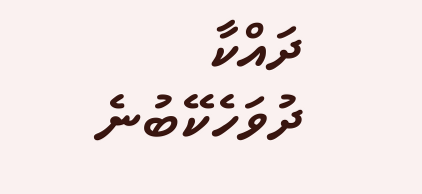ދައްކާ ދުވަހެކޭބުނެ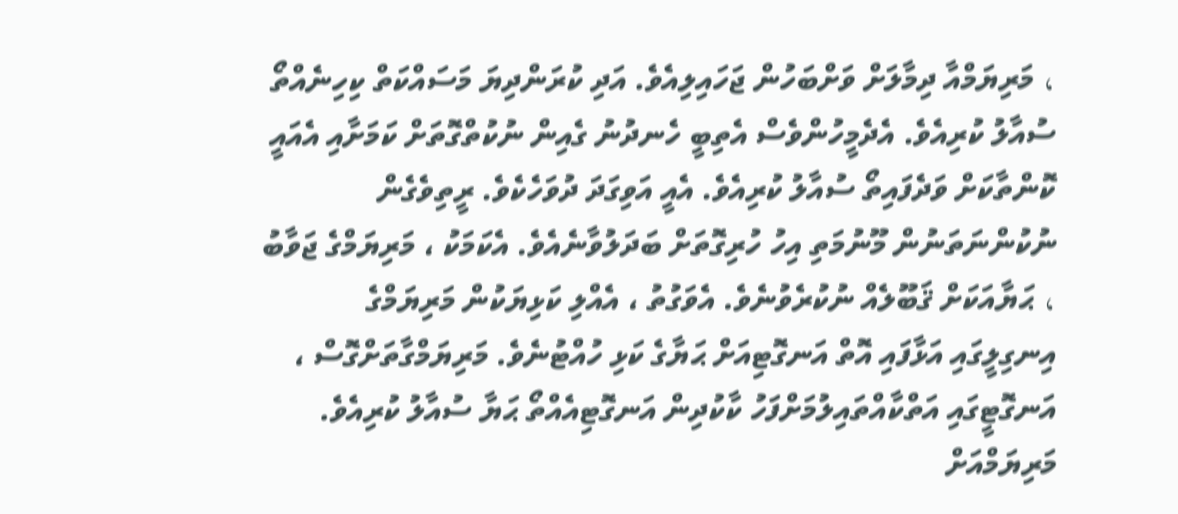، މަރިޔަމްއާ ދިމާލަށް ވަށްބަހުން ޖަހައިލިއެވެ. އަދި ކުރަންދިޔަ މަސައްކަތް ކިހިނެއްތޯ ސުއާލު ކުރިއެވެ. އެދެމީހުންވެސް އެތިބީ ހެނދުނު ގެއިން ނުކުތްގޮތަށް ކަމަށާއި އެއައީ ކޮންތާކަށް ވަދެފައިތޯ ސުއާލު ކުރިއެވެ. އެއީ އަވިގަދަ ދުވަހެކެވެ. ރީތިވެގެން ނުކުންނަތަނުން މޫނުމަތި އިހު ހުރިގޮތަށް ބަދަލުވާނެއެވެ. އެކަމަކު ، މަރިޔަމްގެ ޖަވާބު ، ޙަޔާއަކަށް ޤަބޫލެއް ނުކުރެވުނެވެ. އެވަގުތު ، އެއްލި ކަޅިޔަކުން މަރިޔަމްގެ އިނގިލީގައި އަޅާފައި އޮތް އަނގޮޓިއަށް ޙަޔާގެ ކަޅި ހުއްޓުނެވެ. މަރިޔަމްގާތަށްގޮސް ، އަނގޮޓީގައި އަތްކާއްތައިލުމަށްފަހު ކާކުދިން އަނގޮޓިއެއްތޯ ޙަޔާ ސުއާލު ކުރިއެވެ. މަރިޔަމްއަށް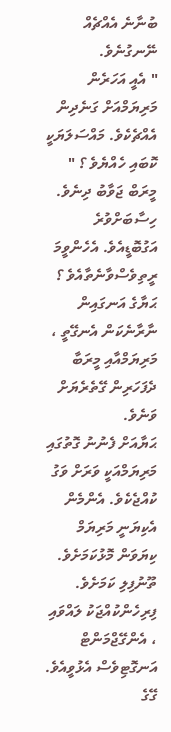ބުނާނެ އެއްޗެއް ނޭނގުނެވެ.
" އެއީ އަހަރެން މަރިޔަމްއަށް ގަނެދިން އެއްޗެކެވެ. މައްސަލަޔަކީ ކޮބައި ހެއްޔެވެ ؟ " މީރަބް ޖަވާބު ދިނެވެ.
ހިސާބަށްވުރެ އަގުބޮޑީއެވެ. އެހެންވީމަ ރީތިވެސްވާނެތާއެވެ ؟ ޙަޔާގެ އަނގައިން ނާރާނެކަން އެނގޭތީ ، މަރިޔަމްއާއި މީރަބާ ދެފަހަރިން ގޭތެރެޔަށް ވަނެވެ.
ޙަޔާއަށް ފެނުނު ގޮތުގައި މަރިޔަމްއަކީ ވަރަށް ވަގު ކުއްޖެކެވެ. އެންމެން އެކިޔަނީ މަރިޔަމް ކިޔަވަން މޮޅުކަމަށެވެ. ތޫނުފިލި ކަމަށެވެ. ފިރިހެންކުއްޖަކު ލައްވައި ، އެންގޭޖްމަންޓް އަނގޮޓިވެސް އެޅުވީއެވެ. ގޭގެ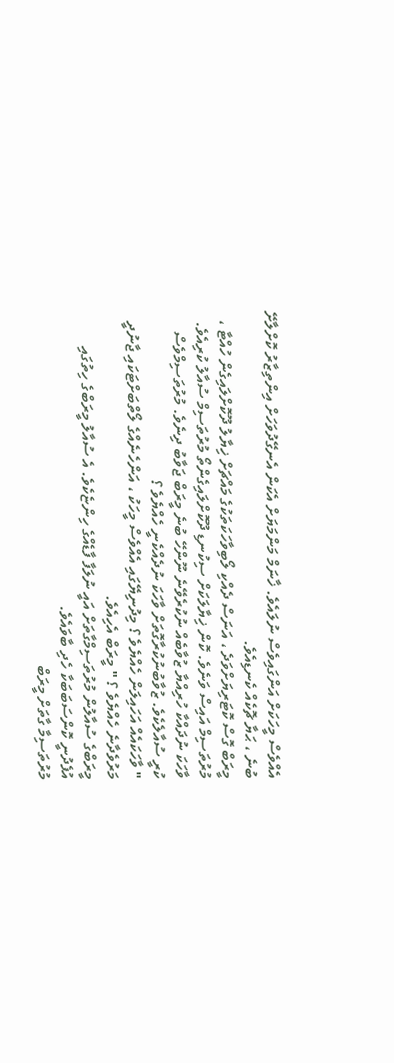އެއްވެސް މީހަކަށް އަންގައިވެސް ނުލައެވެ. ޚާނަމް މަންމަޔަށް އެކަން އެނގޭދުވަހަށް އިންތިޒާރު ކޮށްލާށޭ ބުނެ ، ޙަޔާ ޗޮކެއް ކެނޑިއެވެ.
މީރަބް ގޮސް ކޮޓަރިޔަށްވަދެ ، އަނަސް ދެއްކި ލޯބިވާހަކަތަކުގެ މައްޗަށް ޚިޔާލު ދޫކޮށްލައިގެން ހުއްޓާ ، މުރުތަސިމް އައިސް ވަނެވެ. ކޮން ޚިޔާލަކަށް ސިކުނޑި ދޫކޮށްލައިގެންތޯ މުރުތަސިމް ސުއާލު ކުރިއެވެ. ވާހަކަ ނުދައްކާ ހުރިއްޔާ ޒުވާބެއް ނުކުރެވޭނެ ނޫންހޭ ބުނެ މީރަބް ޖަވާބު ދިނެވެ. މުރުތަސިމްވެސް ކުރީ ސުއާލެކެވެ. ޒުވާބުނުކުރާގޮތަށް ވާހަކަ ނުދެއްކެނީ ހެއްޔެވެ ؟
" ވާހަކައެއް އަހައިލަން ހެއްޔެވެ ؟ މިދުނިޔޭގައި އެއްވެސް މީހަކު ، އަންހެނެއްގެ ލޯތްބަށްޓަކައި ޖާނުދީ މަރުވެދާނެ ހެއްޔެވެ ؟ " މީރަބް އެހިއެވެ.
މީރަބްގެ ސުއާލުން މުރުތަސިމްގާތަށް އައީ ނުލަފާ ފާޑެއްގެ ހިންޏެކެވެ. އެ ސުއާލު މީރަބްގެ ހިތުގައި އުފެދުނީ ކޮންސަބަބަކާ ހެދި ބާވައެވެ.
މުރުތަސިމާ ގާތަށް މީރަބް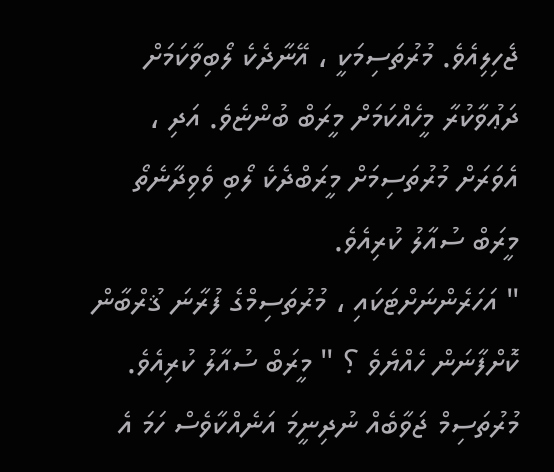ޖެހިލިއެވެ. މުރުތަސިމަކީ ، އޭނާދެކެ ލޯބިވާކަމަށް ދަޢުވާކުރާ މީހެއްކަމަށް މީރަބް ބުންޏެވެ. އަދި ، އެވަރަށް މުރުތަސިމަށް މީރަބްދެކެ ލޯބި ވެވިދާނެތޯ މީރަބް ސުއާލު ކުރިއެވެ.
" އަހަރެންނަށްޓަކައި ، މުރުތަސިމްގެ ފުރާނަ ޤުރްބާން ކޮށްފާނަން ހެއްޔެވެ ؟ " މީރަބް ސުއާލު ކުރިއެވެ.
މުރުތަސިމް ޖަވާބެއް ނުދިނީމަ އަނެއްކާވެސް ހަމަ އެ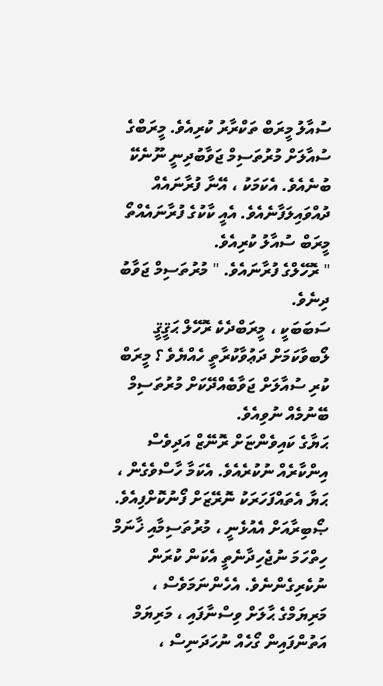ސުއާލު މީރަބް ތަކްރާރު ކުރިއެވެ. މީރަބްގެ ސުއާލަށް މުރުތަސިމް ޖަވާބުދިނީ ނޫނެކޭ ބުނެއެވެ. އެކަމަކު ، އޭނާ ފުރާނައެއް ދުއްވައިލަފާނެއެވެ. އެއީ ކާކުގެ ފުރާނައެއްތޯ މީރަބް ސުއާލު ކުރިއެވެ.
" ރޮހޭލްގެ ފުރާނައެވެ. " މުރުތަސިމް ޖަވާބު ދިނެވެ.
ސަބަބަކީ ، މީރަބްދެކެ ރޮހޭލް ޙަޤީޤީ ލޯބވާކަމަށް ދަޢުވާކުރާތީ ހެއްޔެވެ ؟ މީރަބް ކުރި ސުއާލަށް ޖަވާބެއްދޭކަށް މުރުތަސިމް ބޭނުމެއް ނުވިއެވެ.
ޙަޔާގެ ކައިވެންޏަށް ރޮނޭޒް އަދިވެސް އިންކާރެއް ނުކުރެއެވެ. އެކަމާ ހާސްވެގެން ، ޙަޔާ އެތައްފަހަރަކު ނޮރޭޒަށް ފޯނުކޮށްފިއެވެ. ޞޯބިރާއަށް އެއުޅެނީ ، މުރުތަސިމާއި ޚާނަމް ހިތްހަމަ ނުޖެހިދާނެތީ އެކަން ކުރަން ނުކެރިގެންނެވެ. އެހެންނަމަވެސް ، މަރިޔަމްގެ ޙާލަށް ވިސްނާފައި ، މަރިޔަމް އަތުންފައިން ގޯހެއް ނުހަދަނިސް ،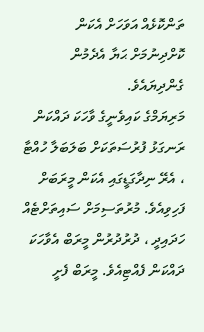ތަންކޮޅެއް އަވަހަށް އެކަން ކޮށްދިނުމަށް ޙަޔާ އެދެމުން ގެންދިޔައެވެ.
މަރިޔަމްގެ ކައިވެނީގެ ވާހަކަ ދައްކަން ރަނގަޅު ފުރުސަތަކަށް ބަލަބަލާ ހުއްޓާ ، އެރޭ ނިދާގަޑީގައި އެކަން މީރަބަށް ފަހިވިއެވެ. މުރުތަސިމަށް ސައިތަށްޓެއް ހަދައިދީ ، ދުރުދުރުން މީރަބް އެވާހަކަ ދައްކަން ފެއްޓިއެވެ. މީރަބް ފެށީ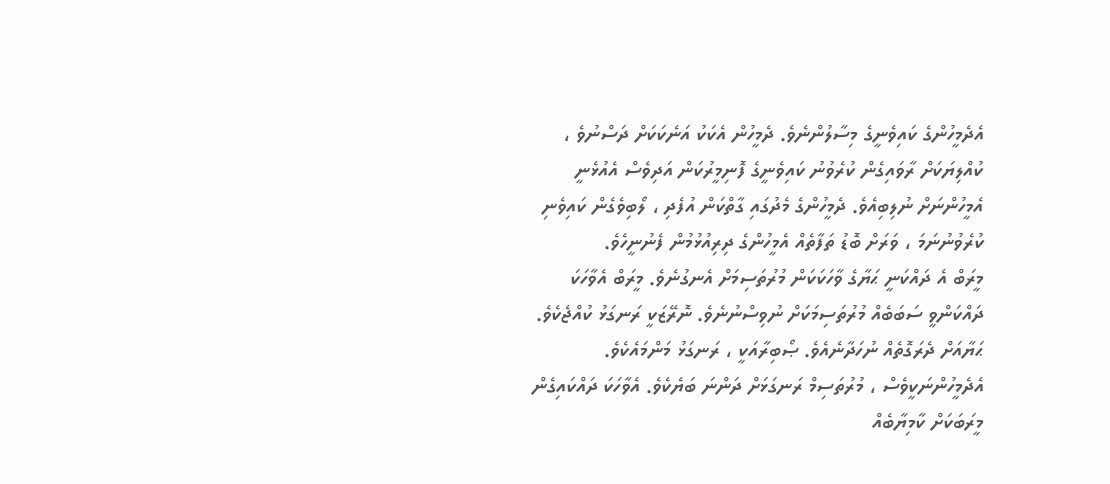އެދެމީހުންގެ ކައިވެނީގެ މިސާލުންނެވެ. ދެމީހުން އެކަކު އަނެކަކަށް ދަސްނުވެ ، ކުއްލިޔަކަށް ރާވައިގެން ކުރެވުނު ކައިވެނީގެ ފޮނިމީރުކަން އަދިވެސް އެއުޅެނީ އެމީހުންނަށް ނުލިބިއެވެ. ދެމީހުންގެ މެދުގައި ގާތްކަން އުފެދި ، ލޯބިވެގެން ކައިވެނި ކުރެވުނުނަމަ ، ވަރަށް ބޮޑު ތަފާތެއް އެމީހުންގެ ދިރިއުޅުމުން ފެނުނީހެވެ.
މީރަބް އެ ދައްކަނީ ޙަޔާގެ ވާހަކަކަން މުރުތަސިމަށް އެނގުނެވެ. މީރަބް އެވާހަކަ ދައްކަންވީ ސަބަބެއް މުރުތަސިމަކަށް ނުވިސްނުނެވެ. ނޮރޭޒަކީ ރަނގަޅު ކުއްޖެކެވެ. ޙަޔާއަށް ދެރަގޮތެއް ނުހަދާނެއެވެ. ޞޯބިރާއަކީ ، ރަނގަޅު މަންމައެކެވެ. އެދެމީހުންނަކީވެސް ، މުރުތަސިމް ރަނގަޅަށް ދަންނަ ބަޔެކެވެ. އެވާހަކަ ދައްކައިގެން މީރަބަކަށް ކާމިޔާބެއް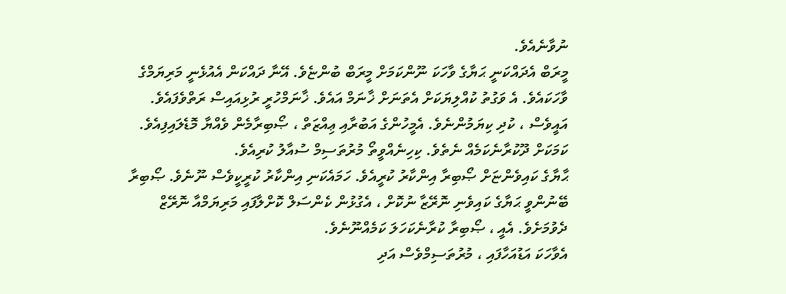ނުވާނެއެވެ.
މީރަބް އެދައްކަނީ ޙަޔާގެ ވާހަކަ ނޫންކަމަށް މީރަބް ބުންޏެވެ. އޭނާ ދައްކަން އެއުޅެނީ މަރިޔަމްގެ ވާހަކައެވެ. އެ ވަގުތު ކުއްލިޔަކަށް އެތަނަށް ޚާނަމް އައެވެ. ޚާނަމްހުރީ ރުޅިއައިސް ރަތްވެފައެވެ. އައީވެސް ، ކުދި ކިޔަމުންނެވެ. އެމީހުންގެ އަބުރާއި ޢިއްޒަތް ، ޞޯބިރާމެން ވެއްޔާ މޮޑެލައިފިއެވެ. ކަމަކަށް ދޫކުރާނެކަމެއް ނެތެވެ. ކިހިނެއްވީތޯ މުރުތަސިމް ސުއާލު ކުރިއެވެ.
ޙާޔާގެ ކައިވެންޏަށް ޞޯބިރާ އިންކާރު ކުރީއެވެ. ހަމައެކަނި އިންކާރު ކުރީކީވެސް ނޫނެވެ. ޞޯބިރާ ބޭނުންވީ ޙަޔާގެ ކައިވެނި ނޮރޭޒާ ނުކޮށް ، އެގުޅުން ކެންސަލް ކޮށްލާފައި މަރިޔަމްއާ ނޮރޭޒް ދެވުމަށެވެ. އެއީ ، ޞޯބިރާ ކުރާނެކަހަލަ ކަމެއްނޫނެވެ.
އެވާހަކަ އަޑުއަހާފައި ، މުރުތަސިމްވެސް އަދި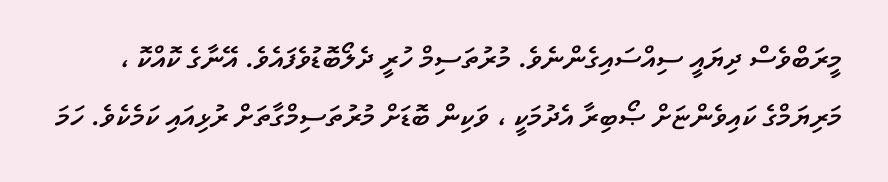މީރަބްވެސް ދިޔައީ ސިއްސައިގެންނެވެ. މުރުތަސިމް ހުރީ ދެލޯބޮޑުވެފައެވެ. އޭނާގެ ކޮއްކޮ ، މަރިޔަމްގެ ކައިވެންޏަށް ޞޯބިރާ އެދުމަކީ ، ވަކިން ބޮޑަށް މުރުތަސިމްގާތަށް ރުޅިއައި ކަމެކެވެ. ހަމަ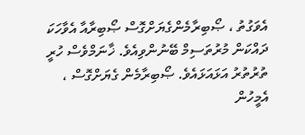އެވަގުތު ، ޞޯބިރާމެންގެޔަށްގޮސް ޞޯބިރާއާ އެވާހަކަ ދައްކަން މުރުތަސިމް ބޭނުންވިއެވެ. ޚާނަމްވެސް ހުރީ ތުރުތުރު އަޅައަޅައެވެ. ޞޯބިރާމެން ގެޔަށްގޮސް ، އެމީހުން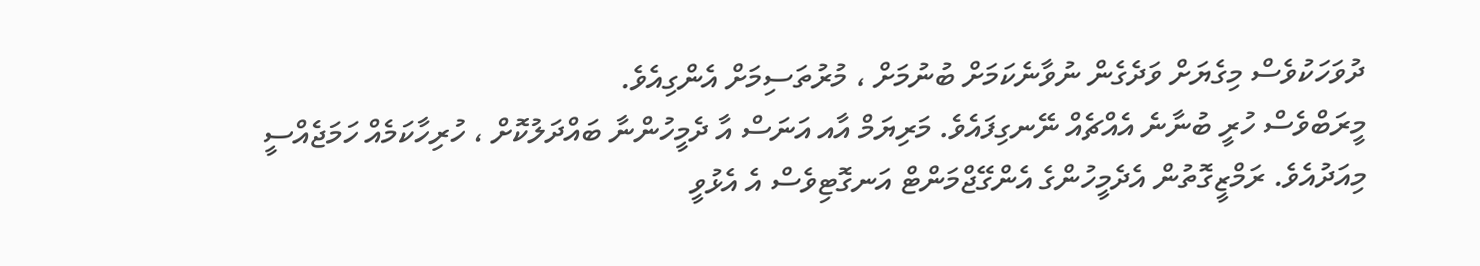ދުވަހަކުވެސް މިގެޔަށް ވަދެގެން ނުވާނެކަމަށް ބުނުމަށް ، މުރުތަސިމަށް އެންގިއެވެ.
މީރަބްވެސް ހުރީ ބުނާނެ އެއްޗެއް ނޭނގިފައެވެ. މަރިޔަމް އާއ އަނަސް އާ ދެމީހުންނާ ބައްދަލުކޮށް ، ހުރިހާކަމެއް ހަމަޖެއްސީ މިއަދުއެވެ. ރަމްޒީގޮތުން އެދެމީހުންގެ އެންގޭޖްމަންޓް އަނގޮޓިވެސް އެ އެޅުވީ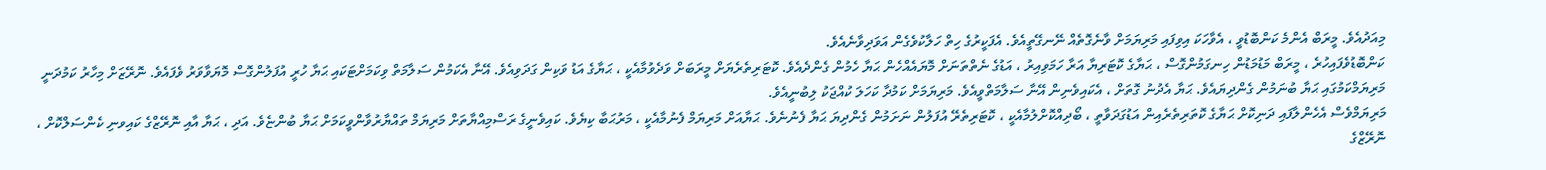މިއަދުއެވެ. މީރަބް އެންމެ ކަންބޮޑުވީ ، އެވާހަކަ އިވިފައި މަރިޔަމަށް ވާނެގޮތެއް ނޭނގޭތީއެވެ. އެފަކީރުގެ ހިތް ހަލާކުވެގެން އަވަދިވާނެއެވެ.
ކަންބޮޑުވެފައިހުރެ ، މީރަބް މަޑުމަޑުން ހިނގަމުންގޮސް ، ޙަޔާގެ ކޮޓަރިޔާ އަރާ ހަމަވިއިރު ، އަޑުގެ ނެތްތަނަށް މޮޔައެއްހެން ޙަޔާ ހެމުން ގެންދެއެވެ. ކޮޓަރިތެރެޔަށް މީރަބަށް ވަދެވުމާއެކީ ، ޙަޔާގެ އަޑު ވަކިން ގަދަވިއެވެ. އޭނާ އެކަމުން ސަލާމަތް ވިކަމަށްޓަކައި ޙަޔާ ހުރީ އުފަލުންގޮސް މޮޔަވާވަރު ވެފައެވެ. ނޮރޭޒަށް މިހާރު ކަމުދަނީ މަރިޔަމްކަމުގައި ޙަޔާ ބުނަމުން ގެންދިޔައެވެ. ޙަޔާ އެދުނު ގޮތަށް ، އެކައިވެނިން އޭނާ ސަލާމަތްވީއެވެ. މަރިޔަމަށް ކަމުދާ ކަހަލަ ކުއްޖަކު ލިބުނީއެވެ.
މަރިޔަމްވެސް އެހެންލާފައި ދަނިކޮށް ޙަޔާގެ ކޮތަރިތެރެއިން އަޑުގަދަވާތީ ، ބޯދިއްކޮށްލުމާއެކީ ، ކޮޓަރިތެރޭ އުފަލުން ނަށަމުން ގެންދިޔަ ޙަޔާ ފެނުނެވެ. ޙަޔާއަށް މަރިޔަމް ފެނުމާއެކީ ، މަރުޙަބާ ކިޔެވެ. ކައިވެނީގެ ރަސްމިއްޔާތަށް މަރިޔަމް ތައްޔާރުވާންވީކަމަށް ޙަޔާ ބުންޏެވެ. އަދި ، ޙަޔާ އާއި ނޮރޭޒްގެ ކައިވނި ކެންސަލްކޮށް ، ނޮރޭޒްގެ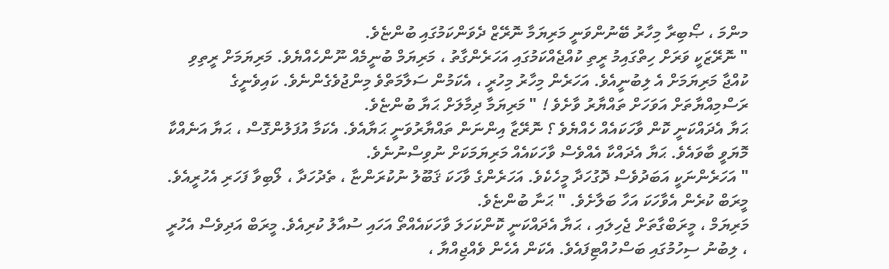މންމަ ، ޞޯބިރާ މިހާރު ބޭނުންވަނީ މަރިޔަމާ ނޮރޭޒް ދެވަންކަމުގައި ބުންޏެވެ.
" ނޮރޭޒަކީ ވަރަށް ހިތްގައިމު ރީތި ކުއްޖެއްކަމުގައި އަހަރެންގާތު ، މަރިޔަމް ބުނީމެއް ނޫންހެއްޔެވެ. މަރިޔަމަށް ރީތިވި ކުއްޖާ މަރިޔަމަށް އެ ލިބުނީއެވެ. އަހަރެން މިހާރު މިހުރީ ، އެކަމުން ސަލާމަތްވެ މިންޖުވެގެންނެވެ. ކައިވެނީގެ ރަސްމިއްޔާތަށް އަވަހަށް ތައްޔާރު ވާށެވެ ! " މަރިޔަމާ ދިމާލަށް ޙަޔާ ބުންޏެވެ.
ޙަޔާ އެދައްކަނީ ކޮން ވާހަކައެއް ހެއްޔެވެ ؟ ނޮރޭޒާ އިންނަން ތައްޔާރުވަނީ ޙަޔާއެވެ. އެކަމާ އުފަލުންގޮސް ، ޙަޔާ އަނެއްކާ މޮޔަވީ ބާވައެވެ. ޙަޔާ އެދައްކާ އެއްވެސް ވާހަކައެއް މަރިޔަމަކަށް ނުވިސްނުނެވެ.
" އަހަރެންނަކީ އަބަދުވެސް ދޮގުހަދާ މީހެކެވެ. އަހަރެންގެ ވާހަކަ ޤަބޫލު ނުކުރަންޏާ ، ތެދުހަދާ ، ލޯބިވާ ފަހަރި އެހުރީއެވެ. މީރަބް ކުރެން އެވާހަކަ އަހާ ބަލާށެވެ. " ޙަނާ ބުންޏެވެ.
މަރިޔަމް ، މީރަބްގާތަށް ޖެހިލައި ، ޙަޔާ އެދައްކަނީ ކޮންކަހަލަ ވާހަކައެއްތޯ އަހައި ސުއާލު ކުރިއެވެ. މީރަބް އަދިވެސް އެހުރީ ، ލިބުނު ސިހުމުގައި ބަސްހުއްޓިފައެވެ. އެކަން އެހެން ވެއްޖިއްޔާ ،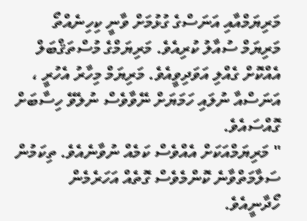މަރިޔަމްއާއި އަނަސްގެ ގުޅުމަށް ވާނީ ކިހިނެއްތޯ މަރިޔަމް ސުއާލު ކުރިއެވެ. މަރިޔަމްގެ މުސްތަޤްބަލް އެއްކޮށް ގެއްލި އަވަދިވީއެވެ. މަރިޔަމް މިހާރު އެހުރީ ، އަނަސްއާ ނުލައި ހަމަޔަށް ނޭވާވެސް ނުލެވޭ ހިސާބަށް ގޮއްސައެވެ.
" މަރިޔަމްއަކަށް އެއްވެސް ކަމެއް ނުވާނެއެވެ. ތިކަމުން ސަލާމަތްވާނެ ކޮންމެވެސް ގޮތެއް އަހަރެމެން ހޯދާނީއެވެ.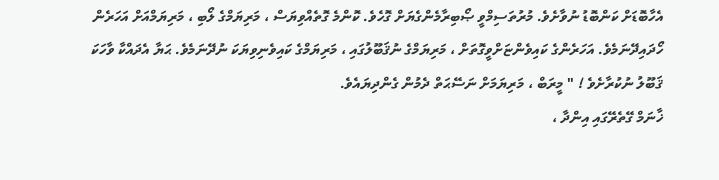އެހާބޮޑަށް ކަންބޮޑު ނުވާށެވެ. މުރުތަސިމްވީ ޞޯބިރާމެންގެޔަށް ގޮހެވެ. ކޮންމެ ގޮތެއްވިޔަސް ، މަރިޔަމްގެ ލޯބި ، މަރިޔަމްއަށް އަހަރެން ހޯދައިދޭނަމެވެ. އަހަރެންގެ ކައިވެންޏަށްވީގޮތަށް ، މަރިޔަމްގެ ނުޤަބޫލުގައި ، މަރިޔަމްގެ ކައިވެނިވިޔަކަ ނުދޭނަމެވެ. ޙަޔާ އެދައްކާ ވާހަކަ ޤަބޫލު ނުކުރާށެވެ ! " މީރަބް ، މަރިޔަމަށް ނަސޭޙަތް ދެމުން ގެންދިޔައެވެ.
ޚާނަމް ގޭތެރޭގައި އިންދާ ،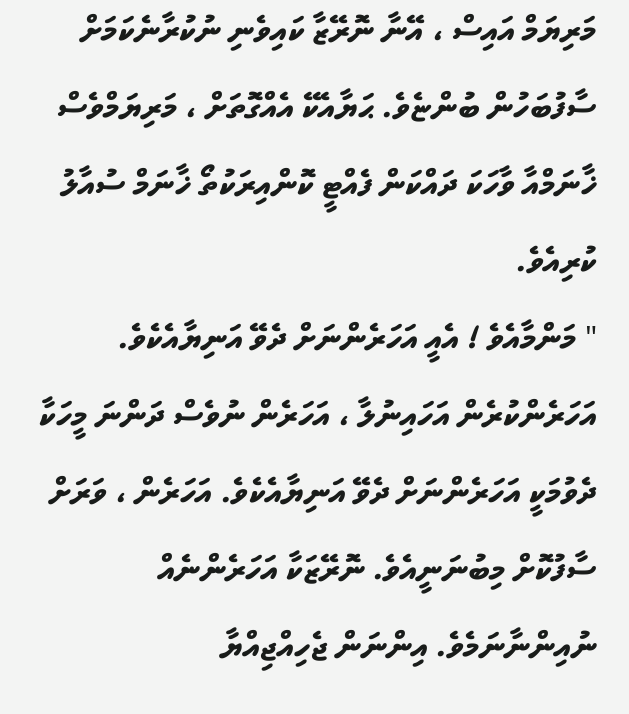މަރިޔަމް އައިސް ، އޭނާ ނޮރޭޒާ ކައިވެނި ނުކުރާނެކަމަށް ސާފުބަހުން ބުންޏެވެ. ޙަޔާއެކޭ އެއްގޮތަށް ، މަރިޔަމްވެސް ޚާނަމްއާ ވާހަކަ ދައްކަން ފެއްޓީ ކޮންއިރަކުތޯ ޚާނަމް ސުއާލު ކުރިއެވެ.
" މަންމާއެވެ ! އެއީ އަހަރެންނަށް ދެވޭ އަނިޔާއެކެވެ. އަހަރެންކުރެން އަހައިނުލާ ، އަހަރެން ނުވެސް ދަންނަ މީހަކާ ދެވުމަކީ އަހަރެންނަށް ދެވޭ އަނިޔާއެކެވެ. އަހަރެން ، ވަރަށް ސާފުކޮށް މިބުނަނީއެވެ. ނޮރޭޒަކާ އަހަރެންނެއް ނުއިންނާނަމެވެ. އިންނަން ޖެހިއްޖިއްޔާ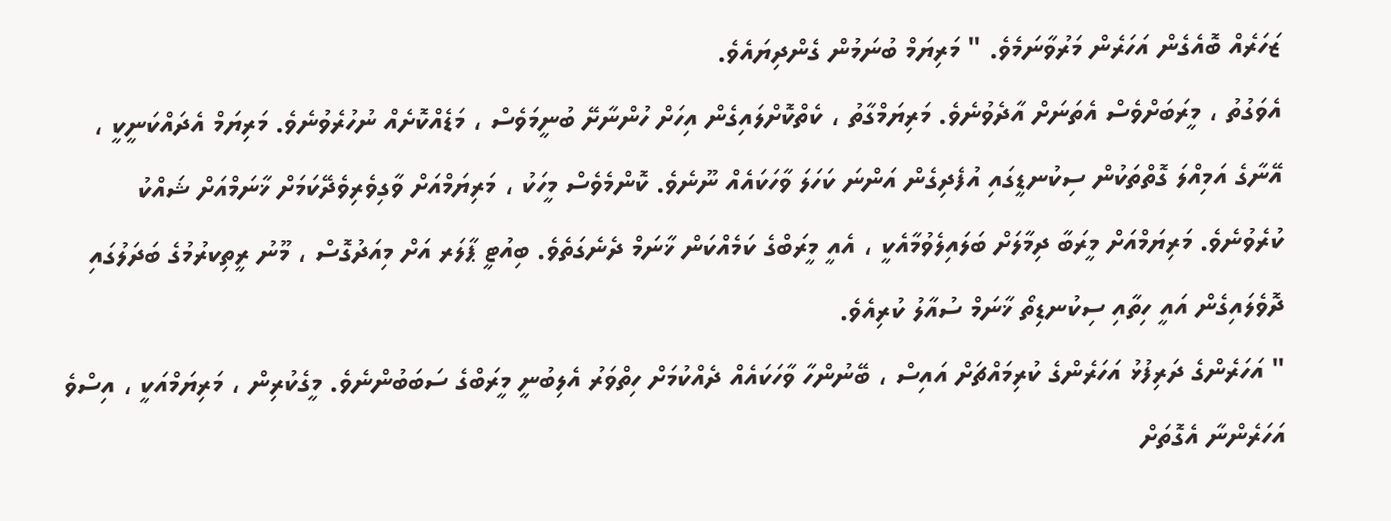ޒަހަރެއް ބޮއެގެން އަހަރެން މަރުވާނަމެވެ. " މަރިޔަމް ބުނަމުން ގެންދިޔައެވެ.
އެވަގުތު ، މީރަބަށްވެސް އެތަނަށް އާދެވުނެވެ. މަރިޔަމްގާތު ، ކެތްކޮށްލައިގެން އިހަށް ހުންނާށޭ ބުނީމަވެސް ، މަޑެއްކޮށެއް ނުހުރެވުނެވެ. މަރިޔަމް އެދައްކަނީކީ ، އޭނާގެ އަމިއްލަ ގޮތްތަކުން ސިކުނޑީގައި އުފެދިގެން އަންނަ ކަހަލަ ވާހަކައެއް ނޫނެވެ. ކޮންމެވެސް މީހަކު ، މަރިޔަމްއަށް ވާގިވެރިވެދޭކަމަށް ޚާނަމްއަށް ޝައްކު ކުރެވުނެވެ. މަރިޔަމްއަށް މީރަބާ ދިމާލަށް ބަލައިލެވުމާއެކީ ، އެއީ މީރަބްގެ ކަމެއްކަން ޚާނަމް ދެނެގަތެވެ. ބިއުޓީ ޕާލަރ އަށް މިއަދުގޮސް ، މޫނު ރީތިކރުމުގެ ބަދަލުގައި ދޮވެލައިގެން އައީ ހިތާއި ސިކުނޑިތޯ ޚާނަމް ސުއާލު ކުރިއެވެ.
" އަހަރެންގެ ދަރިފުޅު އަހަރެންގެ ކުރިމައްޗަށް އައިސް ، ބޭނުންހާ ވާހަކައެއް ދެއްކުމަށް ހިތްވަރު އެލިބުނީ މީރަބްގެ ސަބަބުންނެވެ. މީގެކުރިން ، މަރިޔަމްއަކީ ، އިސްވެ އަހަރެންނާ އެގޮތަށް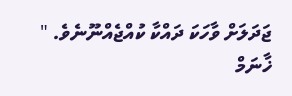ޖަދަލަށް ވާހަކަ ދައްކާ ކުއްޖެއްނޫނެވެ. " ޚާނަމް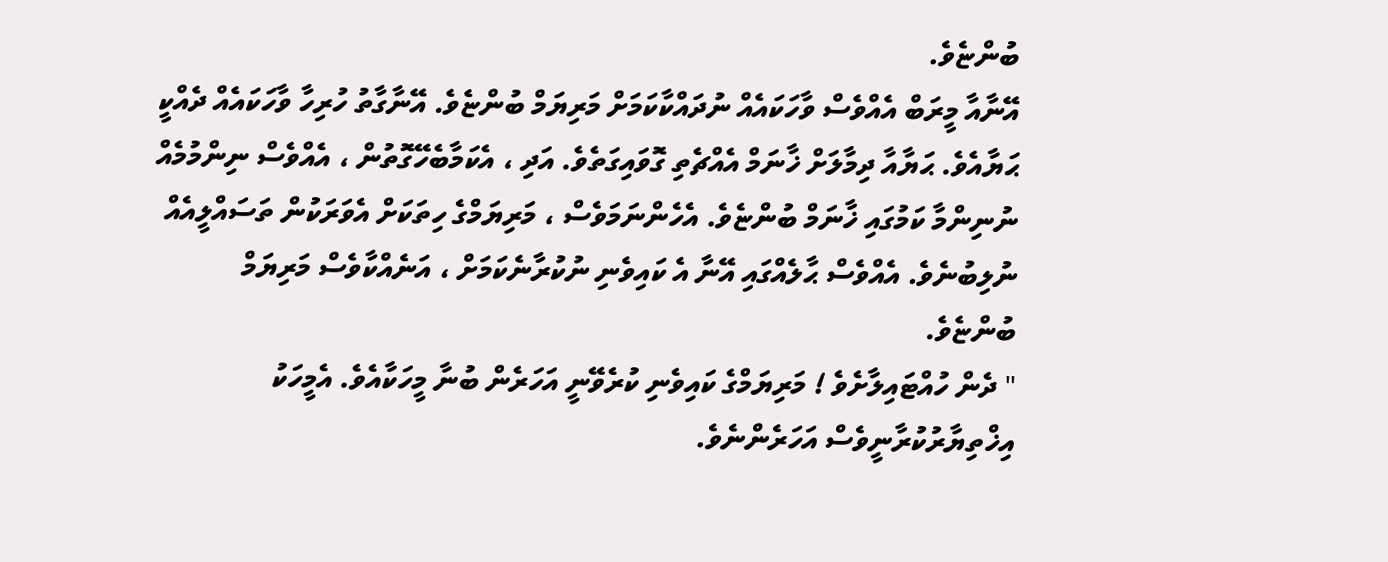ބުންޏެވެ.
އޭނާއާ މީރަބް އެއްވެސް ވާހަކައެއް ނުދައްކާކަމަށް މަރިޔަމް ބުންޏެވެ. އޭނާގާތު ހުރިހާ ވާހަކައެއް ދެއްކީ ޙަޔާއެވެ. ޙަޔާއާ ދިމާލަށް ޚާނަމް އެއްޗެތި ގޮވައިގަތެވެ. އަދި ، އެކަމާބެހޭގޮތުން ، އެއްވެސް ނިންމުމެއް ނުނިންމާ ކަމުގައި ޚާނަމް ބުންޏެވެ. އެހެންނަމަވެސް ، މަރިޔަމްގެ ހިތަކަށް އެވަރަކުން ތަސައްލީއެއް ނުލިބުނެވެ. އެއްވެސް ޙާލެއްގައި އޭނާ އެ ކައިވެނި ނުކުރާނެކަމަށް ، އަނެއްކާވެސް މަރިޔަމް ބުންޏެވެ.
" ދެން ހުއްޓައިލާށެވެ ! މަރިޔަމްގެ ކައިވެނި ކުރެވޭނީ އަހަރެން ބުނާ މީހަކާއެވެ. އެމީހަކު އިޚްތިޔާރުކުރާނީވެސް އަހަރެންނެވެ.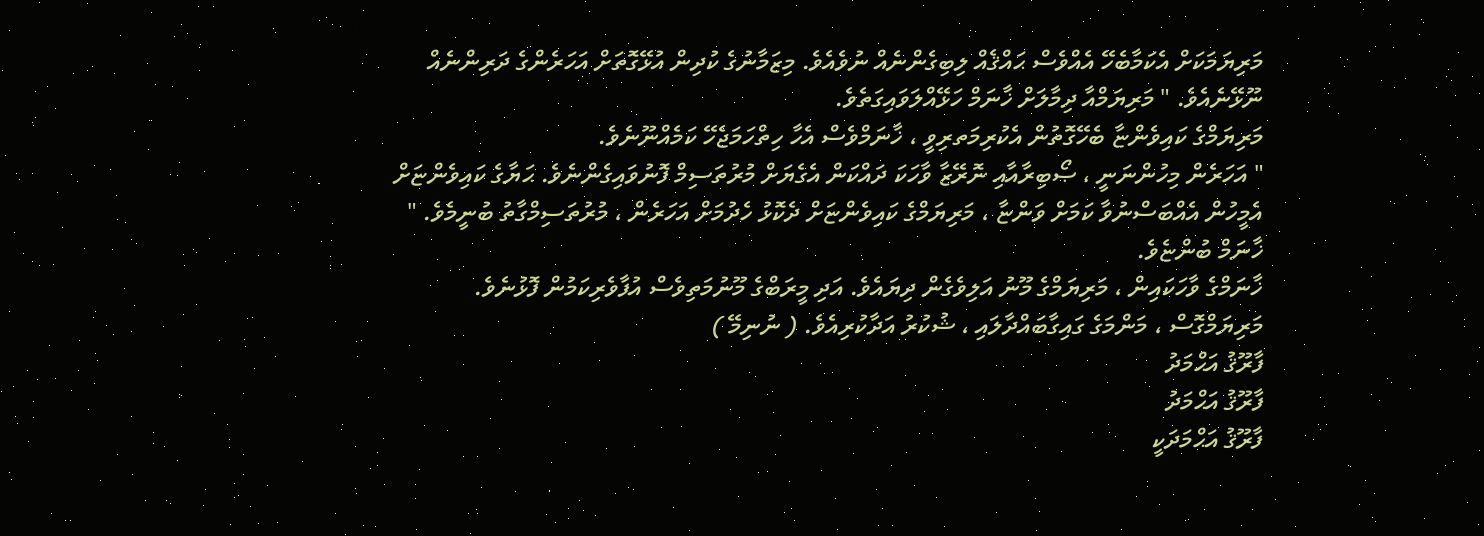މަރިޔަމަކަށް އެކަމާބެހޭ އެއްވެސް ޙައްޤެއް ލިބިގެންނެއް ނުވެއެވެ. މިޒަމާނުގެ ކުދިން އުޅޭގޮތަށް އަހަރެންގެ ދަރިންނެއް ނޫޅޭނެއެވެ. " މަރިޔަމްއާ ދިމާލަށް ޚާނަމް ހަޅޭއްލަވައިގަތެވެ.
މަރިޔަމްގެ ކައިވެންޏާ ބެހޭގޮތުން އެކުރިމަތރިވީ ، ޚާނަމްވެސް އެހާ ހިތްހަމަޖެހޭ ކަމެއްނޫނެވެ.
" އަހަރެން މިހުންނަނީ ، ޞޯބިރާއާއި ނޮރޭޒާ ވާހަކަ ދައްކަން އެގެޔަށް މުރުތަސިމް ފޮނުވައިގެންނެވެ. ޙަޔާގެ ކައިވެންޏަށް އެމީހުން އެއްބަސްނުވާ ކަމަށް ވަންޏާ ، މަރިޔަމްގެ ކައިވެންޏަށް ދެކޮޅު ހެދުމަށް އަހަރެން ، މުރުތަސިމްގާތު ބުނީމެވެ. " ޚާނަމް ބުންޏެވެ.
ޚާނަމްގެ ވާހަކައިން ، މަރިޔަމްގެ މޫނު އަލިވެގެން ދިޔައެވެ. އަދި މީރަބްގެ މޫނުމަތިވެސް އުފާވެރިކަމުން ފޮޅުނެވެ. މަރިޔަމްގޮސް ، މަންމަގެ ގައިގާބައްދާލައި ، ޝުކުރު އަދާކުރިއެވެ. ( ނުނިމޭ )
ފާރޫޤު އަޙްމަދު
ފާރޫޤު އަޙްމަދު
ފާރޫޤު އަޙްމަދަކީ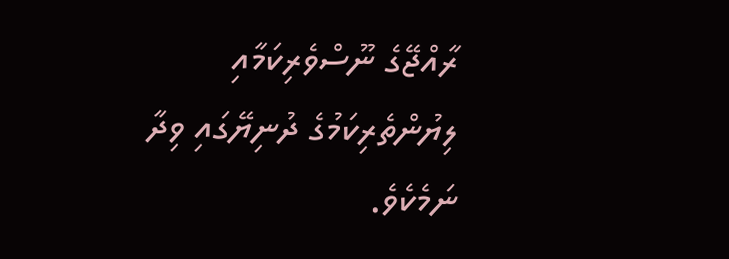ރާއްޖޭގެ ނޫސްވެރިކަމާއި ލިޔުންތެރިކަމުގެ ދުނިޔޭގައި ވިދާ ނަމެކެވެ.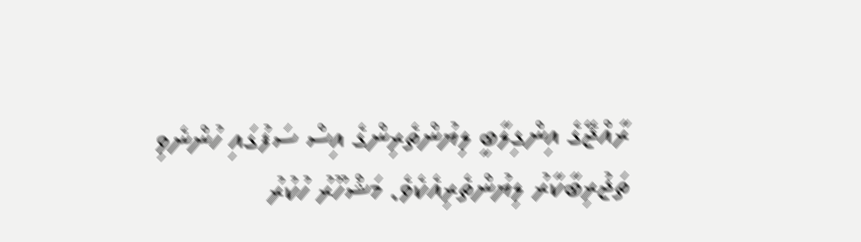ރާއްޖޭގެ އިންގިލާބީ ލިޔުންތެރިންގެ އިސް ސަފުގައި ހުންނެވި ތަޖުރިބާކާރު ލިޔުންތެރިއެކެވެ. މަޝްހޫރު ހުކުރު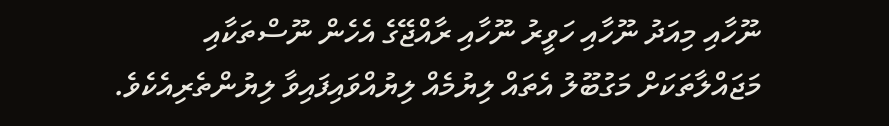ނޫހާއި މިއަދު ނޫހާއި ހަވީރު ނޫހާއި ރާއްޖޭގެ އެހެން ނޫސްތަކާއި މަޖައްލާތަކަށް މަގުބޫލު އެތައް ލިޔުމެއް ލިޔުއްވައިފައިވާ ލިޔުންތެރިއެކެވެ.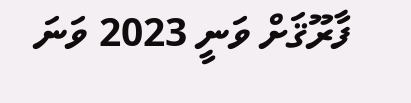ފާރޫޤަށް ވަނީ 2023 ވަނަ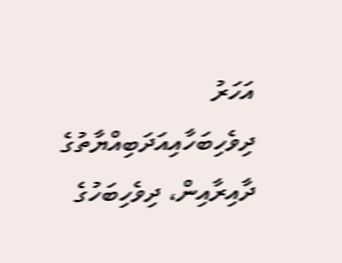އަހަރު ދިވެހިބަހާއިއަދަބިއްޔާތުގެ ދާއިރާއިން، ދިވެހިބަހުގެ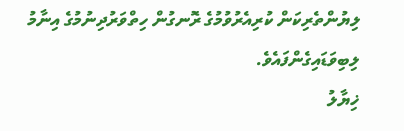ލިޔުންތެރިކަން ކުރިއެރުވުމުގެ ރޮނގުން ހިތްވަރުދިނުމުގެ އިނާމު ލިބިވަޑައިގެންފައެވެ.
ޚިޔާލު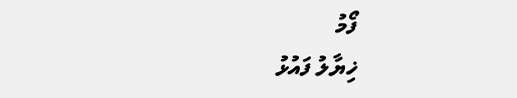ފޯމު
ޚިޔާލު ފައުޅު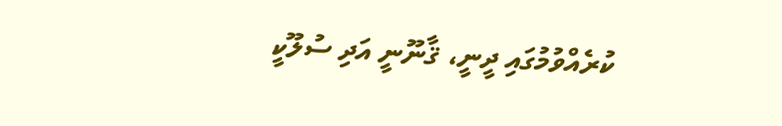ކުރެއްވުމުގައި ދީނީ، ޤާނޫނީ އަދި ސުލޫކީ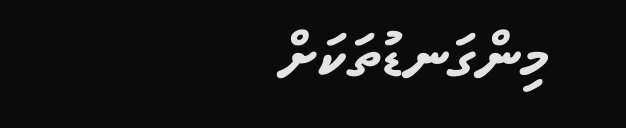މިންގަނޑުތަކަށް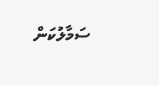ސަމާލުކަން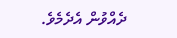ދެއްވުން އެދެމެވެ.